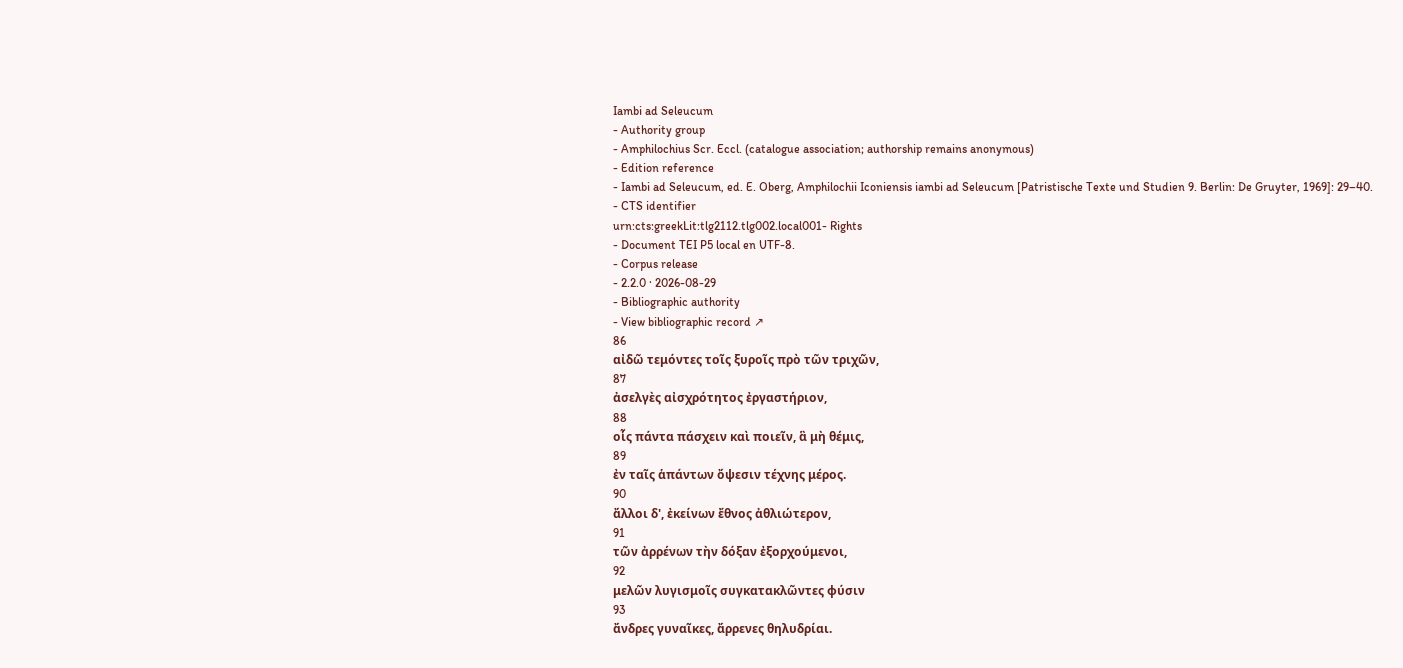Iambi ad Seleucum
- Authority group
- Amphilochius Scr. Eccl. (catalogue association; authorship remains anonymous)
- Edition reference
- Iambi ad Seleucum, ed. E. Oberg, Amphilochii Iconiensis iambi ad Seleucum [Patristische Texte und Studien 9. Berlin: De Gruyter, 1969]: 29–40.
- CTS identifier
urn:cts:greekLit:tlg2112.tlg002.local001- Rights
- Document TEI P5 local en UTF-8.
- Corpus release
- 2.2.0 · 2026-08-29
- Bibliographic authority
- View bibliographic record ↗
86
αἰδῶ τεμόντες τοῖς ξυροῖς πρὸ τῶν τριχῶν,
87
ἀσελγὲς αἰσχρότητος ἐργαστήριον,
88
οἷς πάντα πάσχειν καὶ ποιεῖν, ἃ μὴ θέμις,
89
ἐν ταῖς ἁπάντων ὄψεσιν τέχνης μέρος.
90
ἄλλοι δ', ἐκείνων ἔθνος ἀθλιώτερον,
91
τῶν ἀρρένων τὴν δόξαν ἐξορχούμενοι,
92
μελῶν λυγισμοῖς συγκατακλῶντες φύσιν
93
ἄνδρες γυναῖκες, ἄρρενες θηλυδρίαι.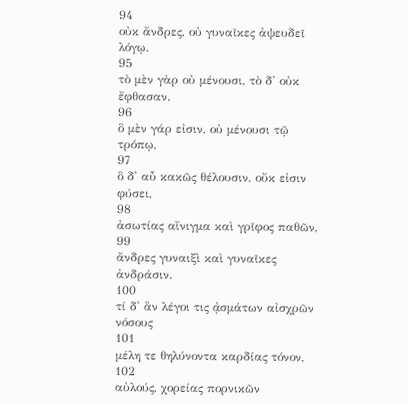94
οὐκ ἄνδρες, οὐ γυναῖκες ἀψευδεῖ λόγῳ.
95
τὸ μὲν γὰρ οὐ μένουσι, τὸ δ' οὐκ ἔφθασαν.
96
ὃ μὲν γάρ εἰσιν, οὐ μένουσι τῷ τρόπῳ,
97
ὃ δ' αὖ κακῶς θέλουσιν, οὔκ εἰσιν φύσει,
98
ἀσωτίας αἴνιγμα καὶ γρῖφος παθῶν,
99
ἄνδρες γυναιξὶ καὶ γυναῖκες ἀνδράσιν.
100
τί δ' ἂν λέγοι τις ᾀσμάτων αἰσχρῶν νόσους
101
μέλη τε θηλύνοντα καρδίας τόνον,
102
αὐλούς, χορείας πορνικῶν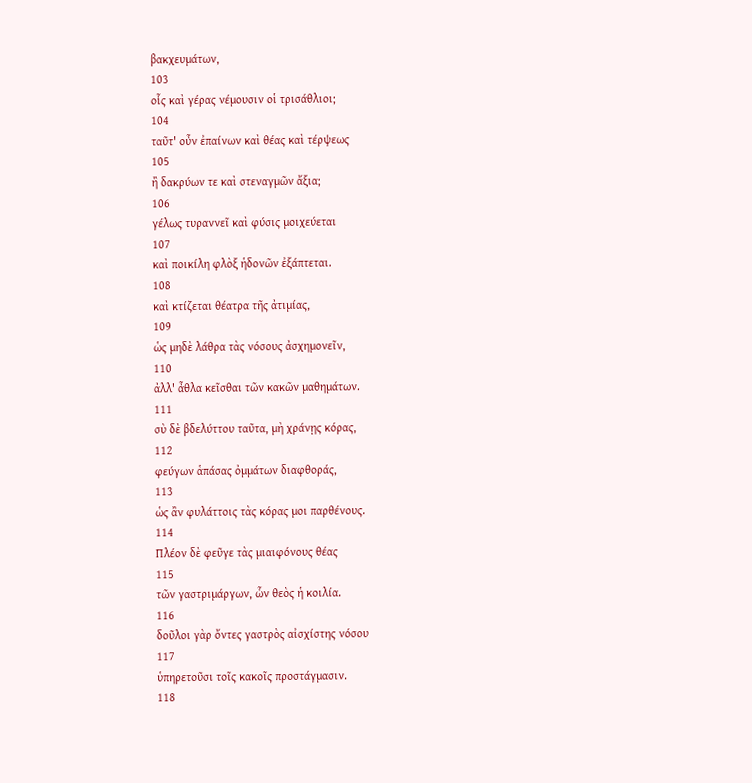βακχευμάτων,
103
οἷς καὶ γέρας νέμουσιν οἱ τρισάθλιοι;
104
ταῦτ' οὖν ἐπαίνων καὶ θέας καὶ τέρψεως
105
ἢ δακρύων τε καὶ στεναγμῶν ἄξια;
106
γέλως τυραννεῖ καὶ φύσις μοιχεύεται
107
καὶ ποικίλη φλὸξ ἡδονῶν ἐξάπτεται.
108
καὶ κτίζεται θέατρα τῆς ἀτιμίας,
109
ὡς μηδὲ λάθρα τὰς νόσους ἀσχημονεῖν,
110
ἀλλ' ἆθλα κεῖσθαι τῶν κακῶν μαθημάτων.
111
σὺ δὲ βδελύττου ταῦτα, μὴ χράνῃς κόρας,
112
φεύγων ἁπάσας ὀμμάτων διαφθοράς,
113
ὡς ἂν φυλάττοις τὰς κόρας μοι παρθένους.
114
Πλέον δὲ φεῦγε τὰς μιαιφόνους θέας
115
τῶν γαστριμάργων, ὧν θεὸς ἡ κοιλία.
116
δοῦλοι γὰρ ὄντες γαστρὸς αἰσχίστης νόσου
117
ὑπηρετοῦσι τοῖς κακοῖς προστάγμασιν.
118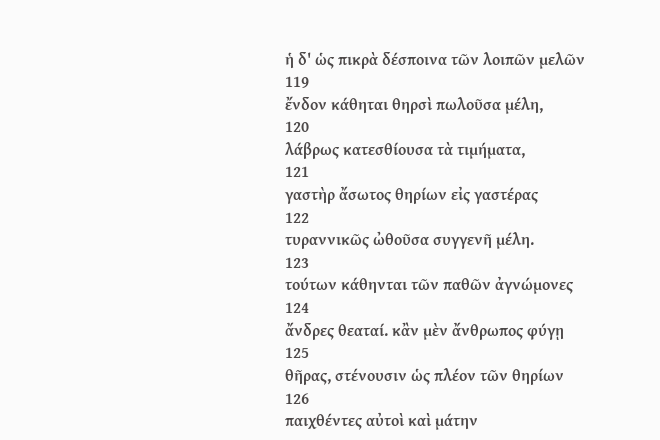ἡ δ' ὡς πικρὰ δέσποινα τῶν λοιπῶν μελῶν
119
ἔνδον κάθηται θηρσὶ πωλοῦσα μέλη,
120
λάβρως κατεσθίουσα τὰ τιμήματα,
121
γαστὴρ ἄσωτος θηρίων εἰς γαστέρας
122
τυραννικῶς ὠθοῦσα συγγενῆ μέλη.
123
τούτων κάθηνται τῶν παθῶν ἀγνώμονες
124
ἄνδρες θεαταί. κἂν μὲν ἄνθρωπος φύγῃ
125
θῆρας, στένουσιν ὡς πλέον τῶν θηρίων
126
παιχθέντες αὐτοὶ καὶ μάτην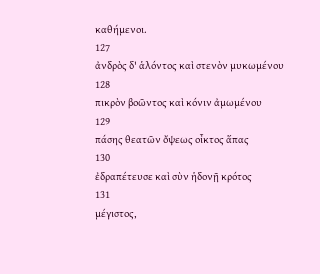καθήμενοι.
127
ἀνδρὸς δ' ἁλόντος καὶ στενὸν μυκωμένου
128
πικρὸν βοῶντος καὶ κόνιν ἀμωμένου
129
πάσης θεατῶν ὄψεως οἶκτος ἅπας
130
ἐδραπέτευσε καὶ σὺν ἡδονῇ κρότος
131
μέγιστος,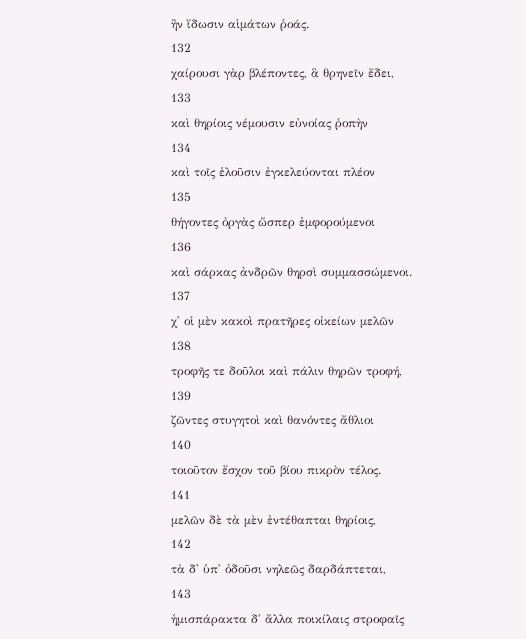ἢν ἴδωσιν αἱμάτων ῥοάς.
132
χαίρουσι γὰρ βλέποντες, ἃ θρηνεῖν ἔδει,
133
καὶ θηρίοις νέμουσιν εὐνοίας ῥοπὴν
134
καὶ τοῖς ἑλοῦσιν ἐγκελεύονται πλέον
135
θήγοντες ὀργὰς ὥσπερ ἐμφορούμενοι
136
καὶ σάρκας ἀνδρῶν θηρσὶ συμμασσώμενοι.
137
χ' οἱ μὲν κακοὶ πρατῆρες οἰκείων μελῶν
138
τροφῆς τε δοῦλοι καὶ πάλιν θηρῶν τροφή,
139
ζῶντες στυγητοὶ καὶ θανόντες ἄθλιοι
140
τοιοῦτον ἔσχον τοῦ βίου πικρὸν τέλος.
141
μελῶν δὲ τὰ μὲν ἐντέθαπται θηρίοις,
142
τὰ δ' ὑπ' ὀδοῦσι νηλεῶς δαρδάπτεται,
143
ἡμισπάρακτα δ' ἄλλα ποικίλαις στροφαῖς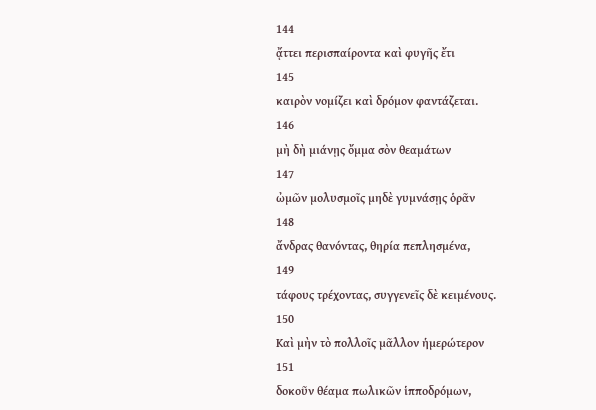144
ᾄττει περισπαίροντα καὶ φυγῆς ἔτι
145
καιρὸν νομίζει καὶ δρόμον φαντάζεται.
146
μὴ δὴ μιάνῃς ὄμμα σὸν θεαμάτων
147
ὠμῶν μολυσμοῖς μηδὲ γυμνάσῃς ὁρᾶν
148
ἄνδρας θανόντας, θηρία πεπλησμένα,
149
τάφους τρέχοντας, συγγενεῖς δὲ κειμένους.
150
Καὶ μὴν τὸ πολλοῖς μᾶλλον ἡμερώτερον
151
δοκοῦν θέαμα πωλικῶν ἱπποδρόμων,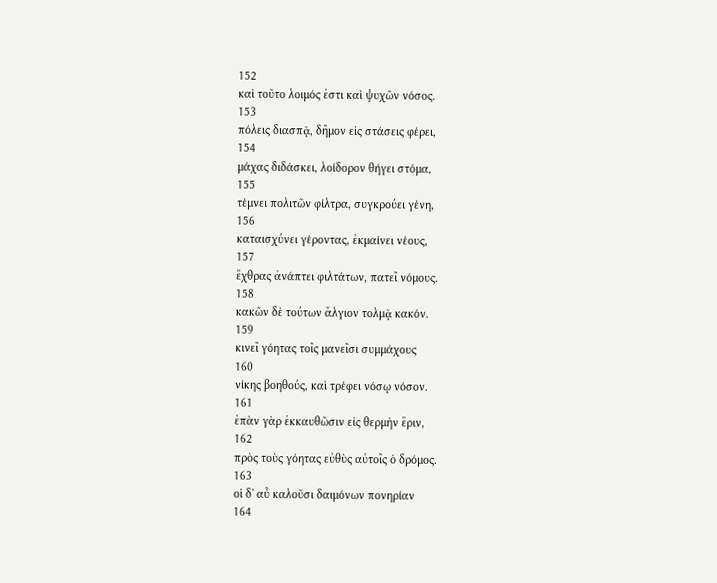152
καὶ τοῦτο λοιμός ἐστι καὶ ψυχῶν νόσος.
153
πόλεις διασπᾷ, δῆμον εἰς στάσεις φέρει,
154
μάχας διδάσκει, λοίδορον θήγει στόμα,
155
τέμνει πολιτῶν φίλτρα, συγκρούει γένη,
156
καταισχύνει γέροντας, ἐκμαίνει νέους,
157
ἔχθρας ἀνάπτει φιλτάτων, πατεῖ νόμους.
158
κακῶν δὲ τούτων ἄλγιον τολμᾷ κακόν.
159
κινεῖ γόητας τοῖς μανεῖσι συμμάχους
160
νίκης βοηθούς, καὶ τρέφει νόσῳ νόσον.
161
ἐπὰν γὰρ ἐκκαυθῶσιν εἰς θερμὴν ἔριν,
162
πρὸς τοὺς γόητας εὐθὺς αὐτοῖς ὁ δρόμος.
163
οἱ δ' αὖ καλοῦσι δαιμόνων πονηρίαν
164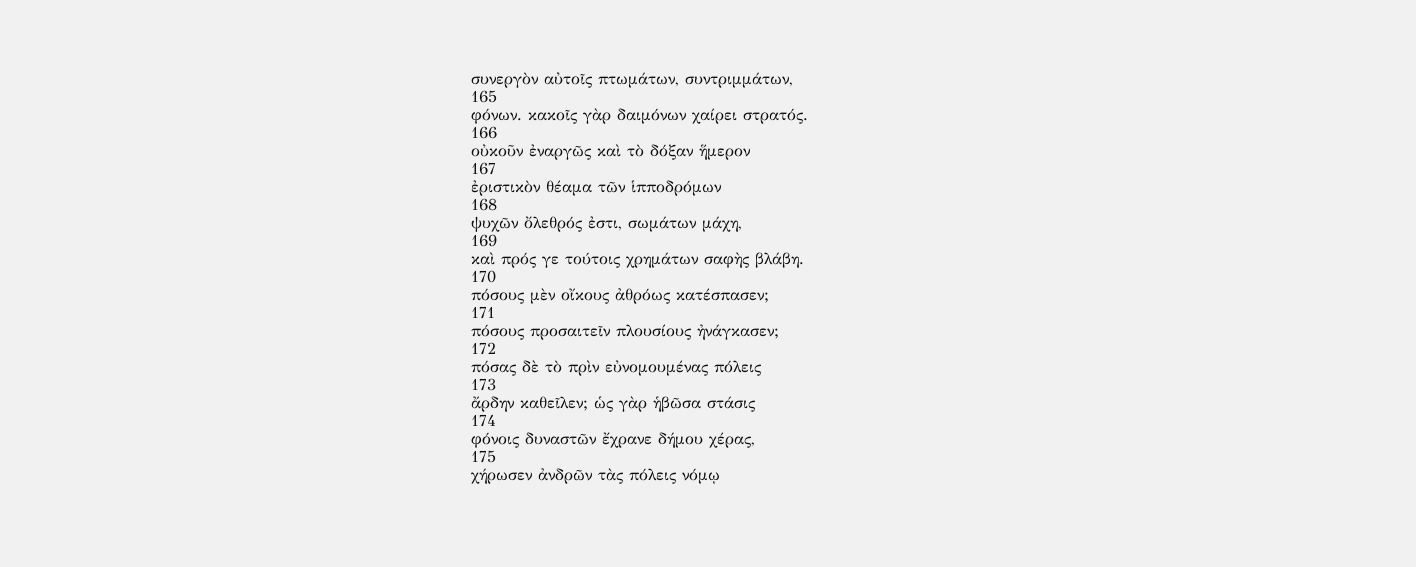συνεργὸν αὐτοῖς πτωμάτων, συντριμμάτων,
165
φόνων. κακοῖς γὰρ δαιμόνων χαίρει στρατός.
166
οὐκοῦν ἐναργῶς καὶ τὸ δόξαν ἥμερον
167
ἐριστικὸν θέαμα τῶν ἱπποδρόμων
168
ψυχῶν ὄλεθρός ἐστι, σωμάτων μάχη,
169
καὶ πρός γε τούτοις χρημάτων σαφὴς βλάβη.
170
πόσους μὲν οἴκους ἀθρόως κατέσπασεν;
171
πόσους προσαιτεῖν πλουσίους ἠνάγκασεν;
172
πόσας δὲ τὸ πρὶν εὐνομουμένας πόλεις
173
ἄρδην καθεῖλεν; ὡς γὰρ ἡβῶσα στάσις
174
φόνοις δυναστῶν ἔχρανε δήμου χέρας,
175
χήρωσεν ἀνδρῶν τὰς πόλεις νόμῳ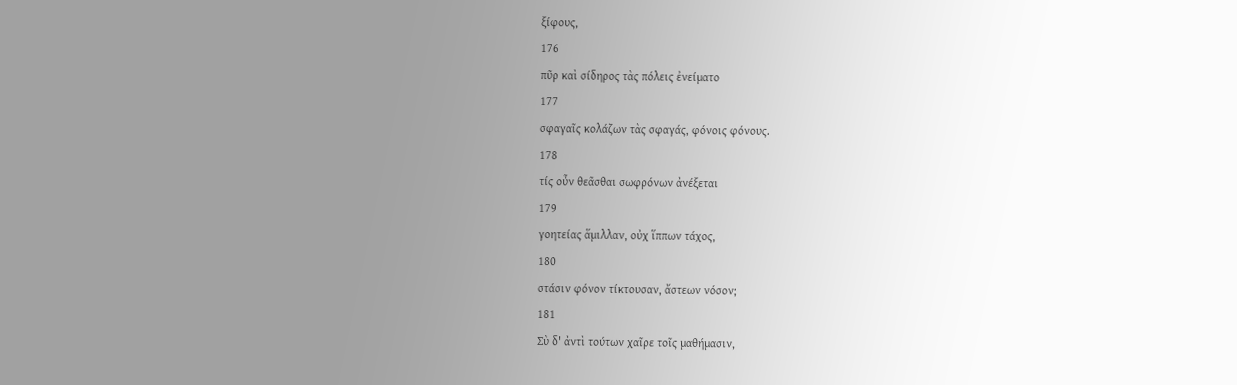ξίφους,
176
πῦρ καὶ σίδηρος τὰς πόλεις ἐνείματο
177
σφαγαῖς κολάζων τὰς σφαγάς, φόνοις φόνους.
178
τίς οὖν θεᾶσθαι σωφρόνων ἀνέξεται
179
γοητείας ἅμιλλαν, οὐχ ἵππων τάχος,
180
στάσιν φόνον τίκτουσαν, ἄστεων νόσον;
181
Σὺ δ' ἀντὶ τούτων χαῖρε τοῖς μαθήμασιν,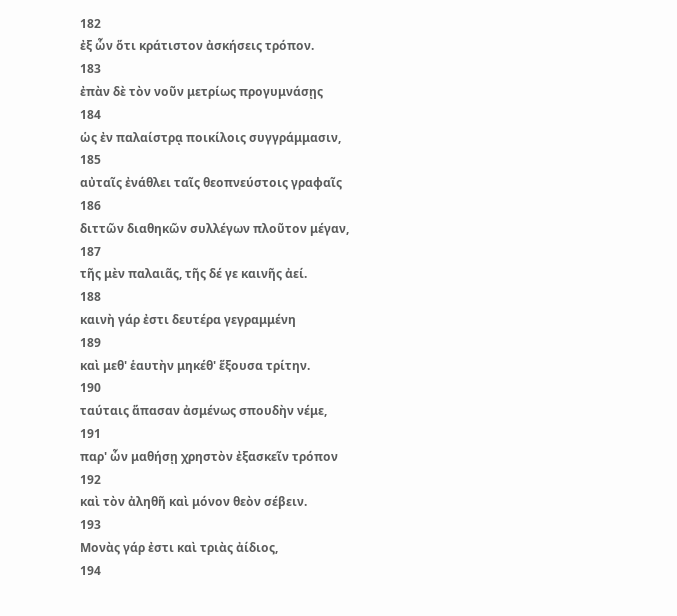182
ἐξ ὧν ὅτι κράτιστον ἀσκήσεις τρόπον.
183
ἐπὰν δὲ τὸν νοῦν μετρίως προγυμνάσῃς
184
ὡς ἐν παλαίστρᾳ ποικίλοις συγγράμμασιν,
185
αὐταῖς ἐνάθλει ταῖς θεοπνεύστοις γραφαῖς
186
διττῶν διαθηκῶν συλλέγων πλοῦτον μέγαν,
187
τῆς μὲν παλαιᾶς, τῆς δέ γε καινῆς ἀεί.
188
καινὴ γάρ ἐστι δευτέρα γεγραμμένη
189
καὶ μεθ' ἑαυτὴν μηκέθ' ἕξουσα τρίτην.
190
ταύταις ἅπασαν ἀσμένως σπουδὴν νέμε,
191
παρ' ὧν μαθήσῃ χρηστὸν ἐξασκεῖν τρόπον
192
καὶ τὸν ἀληθῆ καὶ μόνον θεὸν σέβειν.
193
Μονὰς γάρ ἐστι καὶ τριὰς ἀίδιος,
194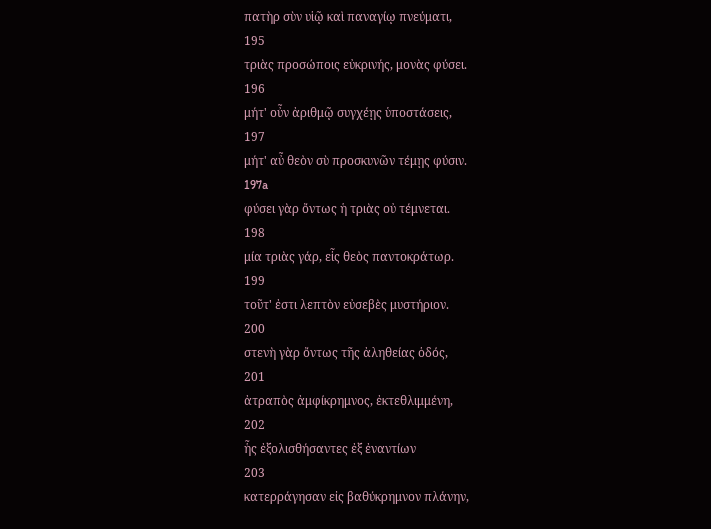πατὴρ σὺν υἱῷ καὶ παναγίῳ πνεύματι,
195
τριὰς προσώποις εὐκρινής, μονὰς φύσει.
196
μήτ' οὖν ἀριθμῷ συγχέῃς ὑποστάσεις,
197
μήτ' αὖ θεὸν σὺ προσκυνῶν τέμῃς φύσιν.
197a
φύσει γὰρ ὄντως ἡ τριὰς οὐ τέμνεται.
198
μία τριὰς γάρ, εἷς θεὸς παντοκράτωρ.
199
τοῦτ' ἐστι λεπτὸν εὐσεβὲς μυστήριον.
200
στενὴ γὰρ ὄντως τῆς ἀληθείας ὁδός,
201
ἀτραπὸς ἀμφίκρημνος, ἐκτεθλιμμένη,
202
ἧς ἐξολισθήσαντες ἐξ ἐναντίων
203
κατερράγησαν εἰς βαθύκρημνον πλάνην,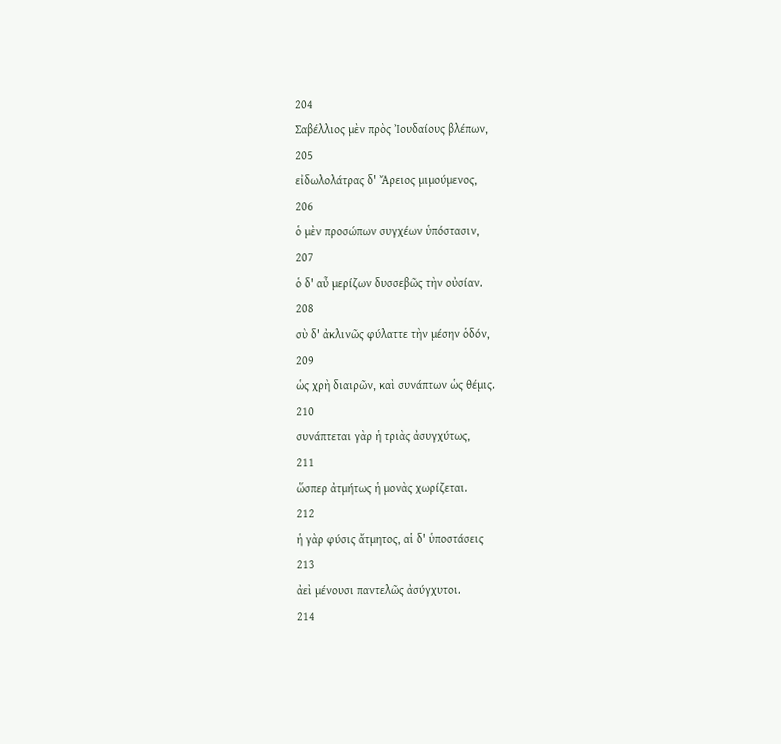204
Σαβέλλιος μὲν πρὸς Ἰουδαίους βλέπων,
205
εἰδωλολάτρας δ' Ἄρειος μιμούμενος,
206
ὁ μὲν προσώπων συγχέων ὑπόστασιν,
207
ὁ δ' αὖ μερίζων δυσσεβῶς τὴν οὐσίαν.
208
σὺ δ' ἀκλινῶς φύλαττε τὴν μέσην ὁδόν,
209
ὡς χρὴ διαιρῶν, καὶ συνάπτων ὡς θέμις.
210
συνάπτεται γὰρ ἡ τριὰς ἀσυγχύτως,
211
ὥσπερ ἀτμήτως ἡ μονὰς χωρίζεται.
212
ἡ γὰρ φύσις ἄτμητος, αἱ δ' ὑποστάσεις
213
ἀεὶ μένουσι παντελῶς ἀσύγχυτοι.
214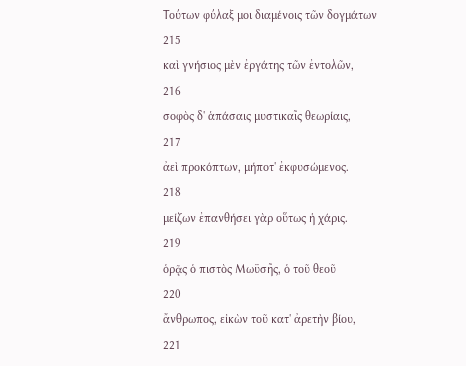Τούτων φύλαξ μοι διαμένοις τῶν δογμάτων
215
καὶ γνήσιος μὲν ἐργάτης τῶν ἐντολῶν,
216
σοφὸς δ' ἁπάσαις μυστικαῖς θεωρίαις,
217
ἀεὶ προκόπτων, μήποτ' ἐκφυσώμενος.
218
μείζων ἐπανθήσει γὰρ οὕτως ἡ χάρις.
219
ὁρᾷς ὁ πιστὸς Μωϋσῆς, ὁ τοῦ θεοῦ
220
ἄνθρωπος, εἰκὼν τοῦ κατ' ἀρετὴν βίου,
221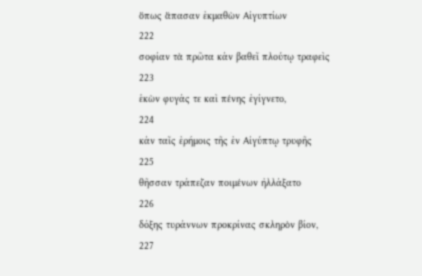ὅπως ἅπασαν ἐκμαθὼν Αἰγυπτίων
222
σοφίαν τὰ πρῶτα κἀν βαθεῖ πλούτῳ τραφεὶς
223
ἑκὼν φυγάς τε καὶ πένης ἐγίγνετο,
224
κἀν ταῖς ἐρήμοις τῆς ἐν Αἰγύπτῳ τρυφῆς
225
θῆσσαν τράπεζαν ποιμένων ἠλλάξατο
226
δόξης τυράννων προκρίνας σκληρὸν βίον,
227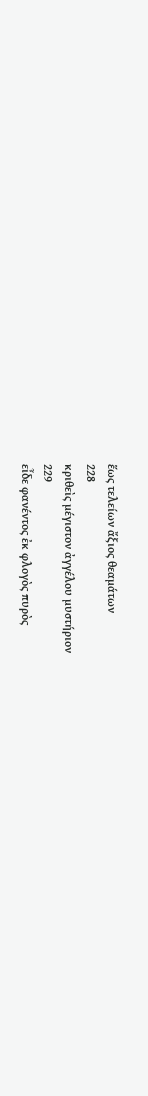ἕως τελείων ἄξιος θεαμάτων
228
κριθεὶς μέγιστον ἀγγέλου μυστήριον
229
εἶδε φανέντος ἐκ φλογὸς πυρὸς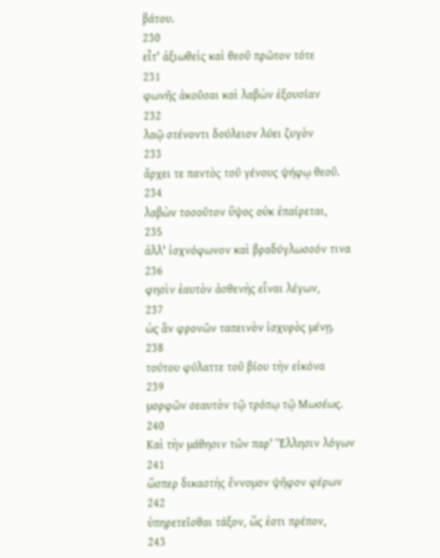βάτου.
230
εἶτ' ἀξιωθεὶς καὶ θεοῦ πρῶτον τότε
231
φωνῆς ἀκοῦσαι καὶ λαβὼν ἐξουσίαν
232
λαῷ στένοντι δούλειον λύει ζυγὸν
233
ἄρχει τε παντὸς τοῦ γένους ψήφῳ θεοῦ.
234
λαβὼν τοσοῦτον ὕψος οὐκ ἐπαίρεται,
235
ἀλλ' ἰσχνόφωνον καὶ βραδύγλωσσόν τινα
236
φησὶν ἑαυτὸν ἀσθενὴς εἶναι λέγων,
237
ὡς ἂν φρονῶν ταπεινὸν ἰσχυρὸς μένῃ.
238
τούτου φύλαττε τοῦ βίου τὴν εἰκόνα
239
μορφῶν σεαυτὸν τῷ τρόπῳ τῷ Μωσέως.
240
Καὶ τὴν μάθησιν τῶν παρ' Ἕλλησιν λόγων
241
ὥσπερ δικαστὴς ἔννομον ψῆφον φέρων
242
ὑπηρετεῖσθαι τάξον, ὥς ἐστι πρέπον,
243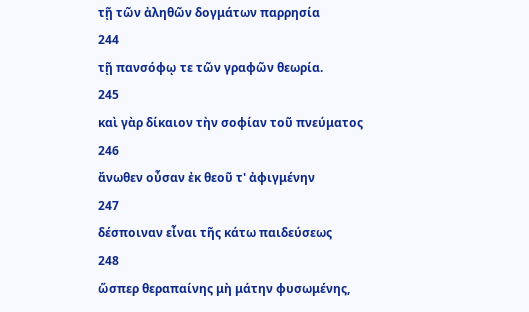τῇ τῶν ἀληθῶν δογμάτων παρρησία
244
τῇ πανσόφῳ τε τῶν γραφῶν θεωρία.
245
καὶ γὰρ δίκαιον τὴν σοφίαν τοῦ πνεύματος
246
ἄνωθεν οὖσαν ἐκ θεοῦ τ' ἀφιγμένην
247
δέσποιναν εἶναι τῆς κάτω παιδεύσεως
248
ὥσπερ θεραπαίνης μὴ μάτην φυσωμένης,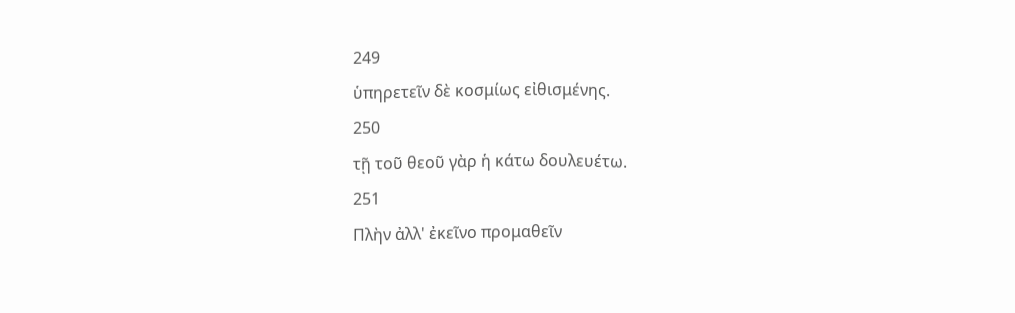249
ὑπηρετεῖν δὲ κοσμίως εἰθισμένης.
250
τῇ τοῦ θεοῦ γὰρ ἡ κάτω δουλευέτω.
251
Πλὴν ἀλλ' ἐκεῖνο προμαθεῖν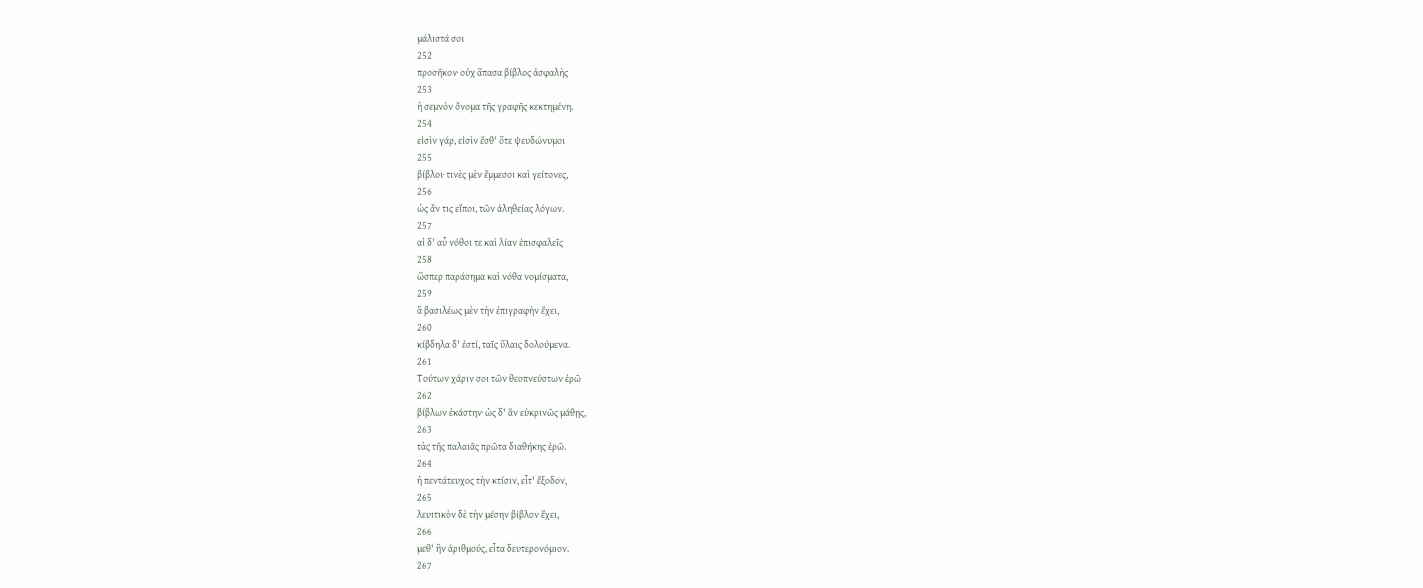μάλιστά σοι
252
προσῆκον· οὐχ ἅπασα βίβλος ἀσφαλὴς
253
ἡ σεμνὸν ὄνομα τῆς γραφῆς κεκτημένη.
254
εἰσὶν γάρ, εἰσὶν ἔσθ' ὅτε ψευδώνυμοι
255
βίβλοι· τινὲς μὲν ἔμμεσοι καὶ γείτονες,
256
ὡς ἄν τις εἴποι, τῶν ἀληθείας λόγων.
257
αἱ δ' αὖ νόθοι τε καὶ λίαν ἐπισφαλεῖς
258
ὥσπερ παράσημα καὶ νόθα νομίσματα,
259
ἃ βασιλέως μὲν τὴν ἐπιγραφὴν ἔχει,
260
κίβδηλα δ' ἐστί, ταῖς ὕλαις δολούμενα.
261
Τούτων χάριν σοι τῶν θεοπνεύστων ἐρῶ
262
βίβλων ἑκάστην· ὡς δ' ἂν εὐκρινῶς μάθῃς,
263
τὰς τῆς παλαιᾶς πρῶτα διαθήκης ἐρῶ.
264
ἡ πεντάτευχος τὴν κτίσιν, εἶτ' ἔξοδον,
265
λευιτικὸν δὲ τὴν μέσην βίβλον ἔχει,
266
μεθ' ἣν ἀριθμούς, εἶτα δευτερονόμιον.
267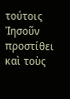τούτοις Ἰησοῦν προστίθει καὶ τοὺς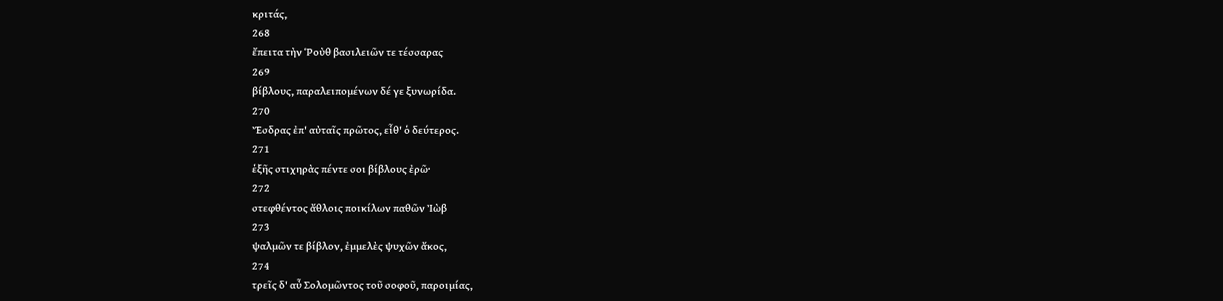κριτάς,
268
ἔπειτα τὴν Ῥοὺθ βασιλειῶν τε τέσσαρας
269
βίβλους, παραλειπομένων δέ γε ξυνωρίδα.
270
Ἔσδρας ἐπ' αὐταῖς πρῶτος, εἶθ' ὁ δεύτερος.
271
ἑξῆς στιχηρὰς πέντε σοι βίβλους ἐρῶ·
272
στεφθέντος ἄθλοις ποικίλων παθῶν Ἰὼβ
273
ψαλμῶν τε βίβλον, ἐμμελὲς ψυχῶν ἄκος,
274
τρεῖς δ' αὖ Σολομῶντος τοῦ σοφοῦ, παροιμίας,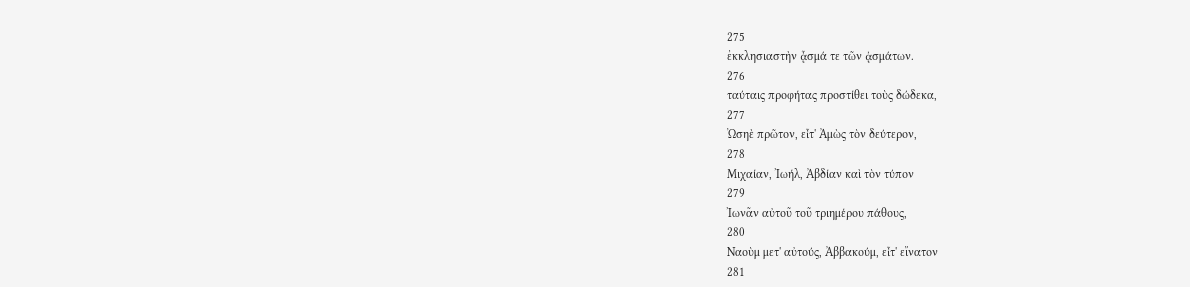275
ἐκκλησιαστὴν ᾆσμά τε τῶν ᾀσμάτων.
276
ταύταις προφήτας προστίθει τοὺς δώδεκα,
277
Ὠσηὲ πρῶτον, εἶτ' Ἀμὼς τὸν δεύτερον,
278
Μιχαίαν, Ἰωήλ, Ἀβδίαν καὶ τὸν τύπον
279
Ἰωνᾶν αὐτοῦ τοῦ τριημέρου πάθους,
280
Ναοὺμ μετ' αὐτούς, Ἀββακούμ, εἶτ' εἴνατον
281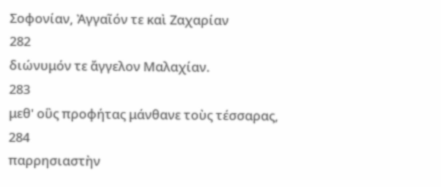Σοφονίαν, Ἀγγαῖόν τε καὶ Ζαχαρίαν
282
διώνυμόν τε ἄγγελον Μαλαχίαν.
283
μεθ' οὓς προφήτας μάνθανε τοὺς τέσσαρας,
284
παρρησιαστὴν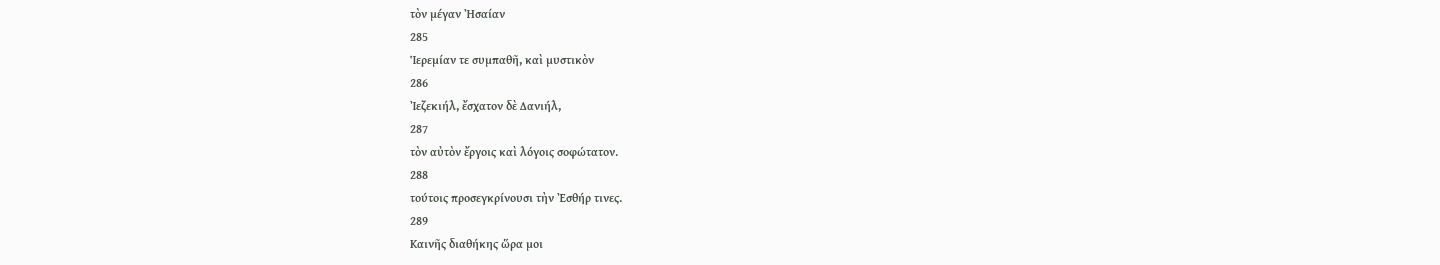τὸν μέγαν Ἠσαίαν
285
Ἱερεμίαν τε συμπαθῆ, καὶ μυστικὸν
286
Ἰεζεκιήλ, ἔσχατον δὲ Δανιήλ,
287
τὸν αὐτὸν ἔργοις καὶ λόγοις σοφώτατον.
288
τούτοις προσεγκρίνουσι τὴν Ἐσθήρ τινες.
289
Καινῆς διαθήκης ὥρα μοι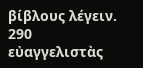βίβλους λέγειν.
290
εὐαγγελιστὰς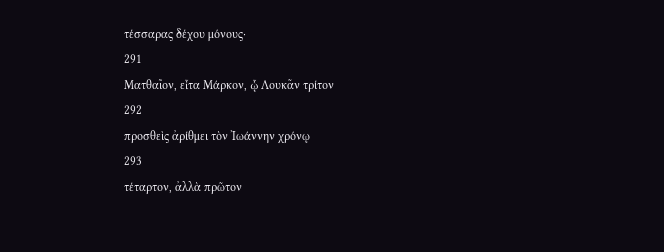τέσσαρας δέχου μόνους·
291
Ματθαῖον, εἶτα Μάρκον, ᾧ Λουκᾶν τρίτον
292
προσθεὶς ἀρίθμει τὸν Ἰωάννην χρόνῳ
293
τέταρτον, ἀλλὰ πρῶτον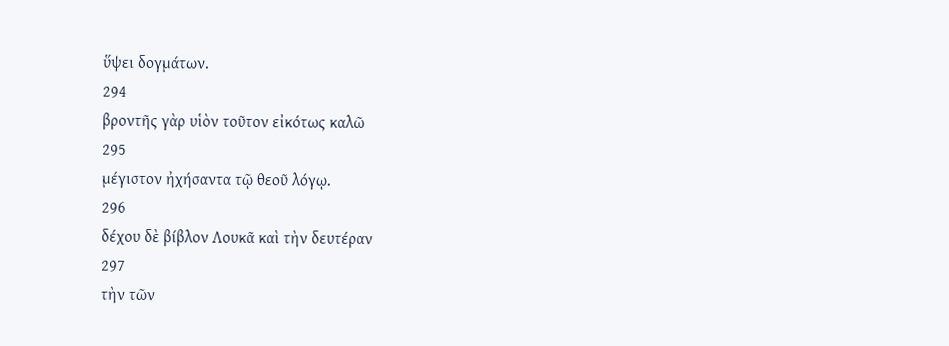ὕψει δογμάτων.
294
βροντῆς γὰρ υἱὸν τοῦτον εἰκότως καλῶ
295
μέγιστον ἠχήσαντα τῷ θεοῦ λόγῳ.
296
δέχου δὲ βίβλον Λουκᾶ καὶ τὴν δευτέραν
297
τὴν τῶν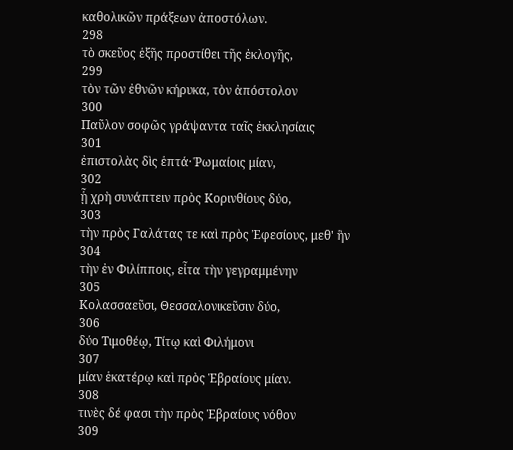καθολικῶν πράξεων ἀποστόλων.
298
τὸ σκεῦος ἑξῆς προστίθει τῆς ἐκλογῆς,
299
τὸν τῶν ἐθνῶν κήρυκα, τὸν ἀπόστολον
300
Παῦλον σοφῶς γράψαντα ταῖς ἐκκλησίαις
301
ἐπιστολὰς δὶς ἑπτά· Ῥωμαίοις μίαν,
302
ᾗ χρὴ συνάπτειν πρὸς Κορινθίους δύο,
303
τὴν πρὸς Γαλάτας τε καὶ πρὸς Ἐφεσίους, μεθ' ἣν
304
τὴν ἐν Φιλίπποις, εἶτα τὴν γεγραμμένην
305
Κολασσαεῦσι, Θεσσαλονικεῦσιν δύο,
306
δύο Τιμοθέῳ, Τίτῳ καὶ Φιλήμονι
307
μίαν ἑκατέρῳ καὶ πρὸς Ἑβραίους μίαν.
308
τινὲς δέ φασι τὴν πρὸς Ἑβραίους νόθον
309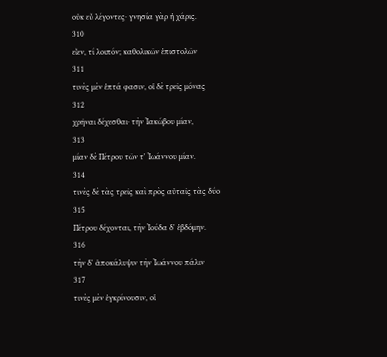οὐκ εὖ λέγοντες· γνησία γὰρ ἡ χάρις.
310
εἶεν, τί λοιπόν; καθολικῶν ἐπιστολῶν
311
τινὲς μὲν ἑπτά φασιν, οἱ δὲ τρεῖς μόνας
312
χρῆναι δέχεσθαι· τὴν Ἰακώβου μίαν,
313
μίαν δὲ Πέτρου τῶν τ' Ἰωάννου μίαν.
314
τινὲς δὲ τὰς τρεῖς καὶ πρὸς αὐταῖς τὰς δύο
315
Πέτρου δέχονται, τὴν Ἰούδα δ' ἑβδόμην.
316
τὴν δ' ἀποκάλυψιν τὴν Ἰωάννου πάλιν
317
τινὲς μὲν ἐγκρίνουσιν, οἱ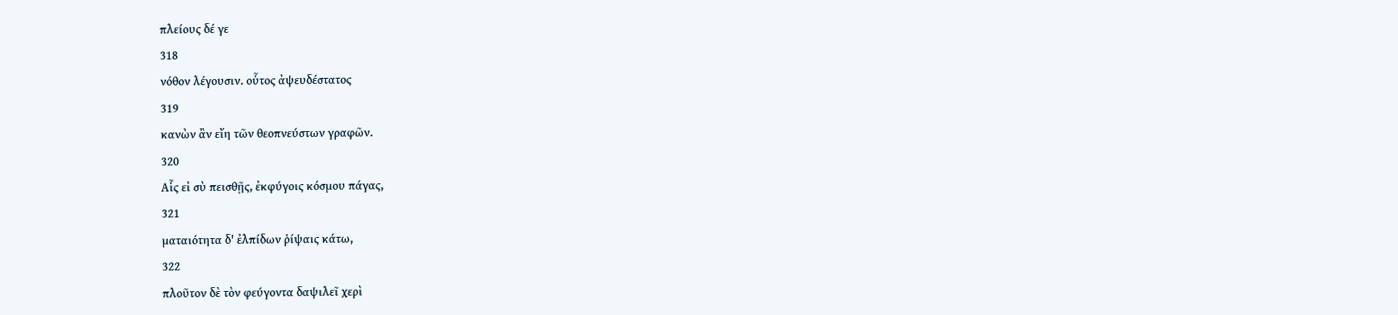πλείους δέ γε
318
νόθον λέγουσιν. οὗτος ἀψευδέστατος
319
κανὼν ἂν εἴη τῶν θεοπνεύστων γραφῶν.
320
Αἷς εἰ σὺ πεισθῇς, ἐκφύγοις κόσμου πάγας,
321
ματαιότητα δ' ἐλπίδων ῥίψαις κάτω,
322
πλοῦτον δὲ τὸν φεύγοντα δαψιλεῖ χερὶ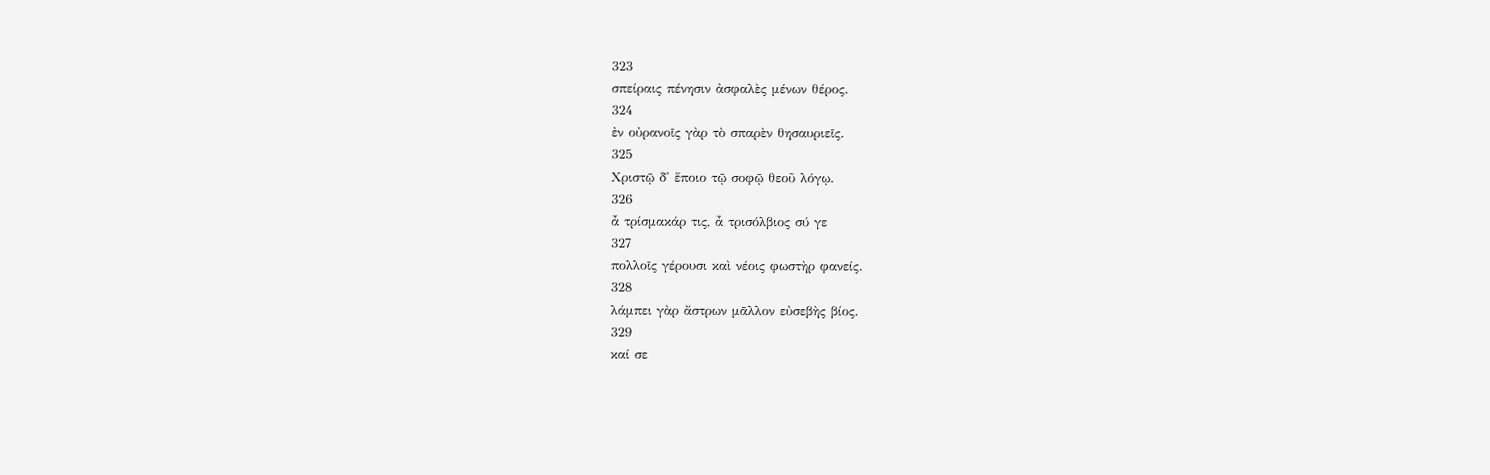323
σπείραις πένησιν ἀσφαλὲς μένων θέρος.
324
ἐν οὐρανοῖς γὰρ τὸ σπαρὲν θησαυριεῖς.
325
Χριστῷ δ' ἕποιο τῷ σοφῷ θεοῦ λόγῳ.
326
ἆ τρίσμακάρ τις, ἆ τρισόλβιος σύ γε
327
πολλοῖς γέρουσι καὶ νέοις φωστὴρ φανείς.
328
λάμπει γὰρ ἄστρων μᾶλλον εὐσεβὴς βίος.
329
καί σε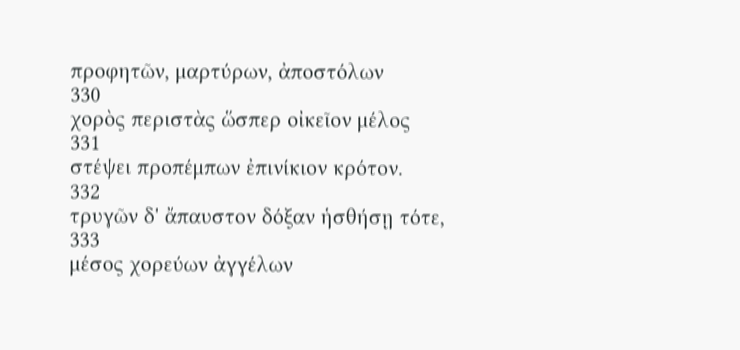προφητῶν, μαρτύρων, ἀποστόλων
330
χορὸς περιστὰς ὥσπερ οἰκεῖον μέλος
331
στέψει προπέμπων ἐπινίκιον κρότον.
332
τρυγῶν δ' ἄπαυστον δόξαν ἡσθήσῃ τότε,
333
μέσος χορεύων ἀγγέλων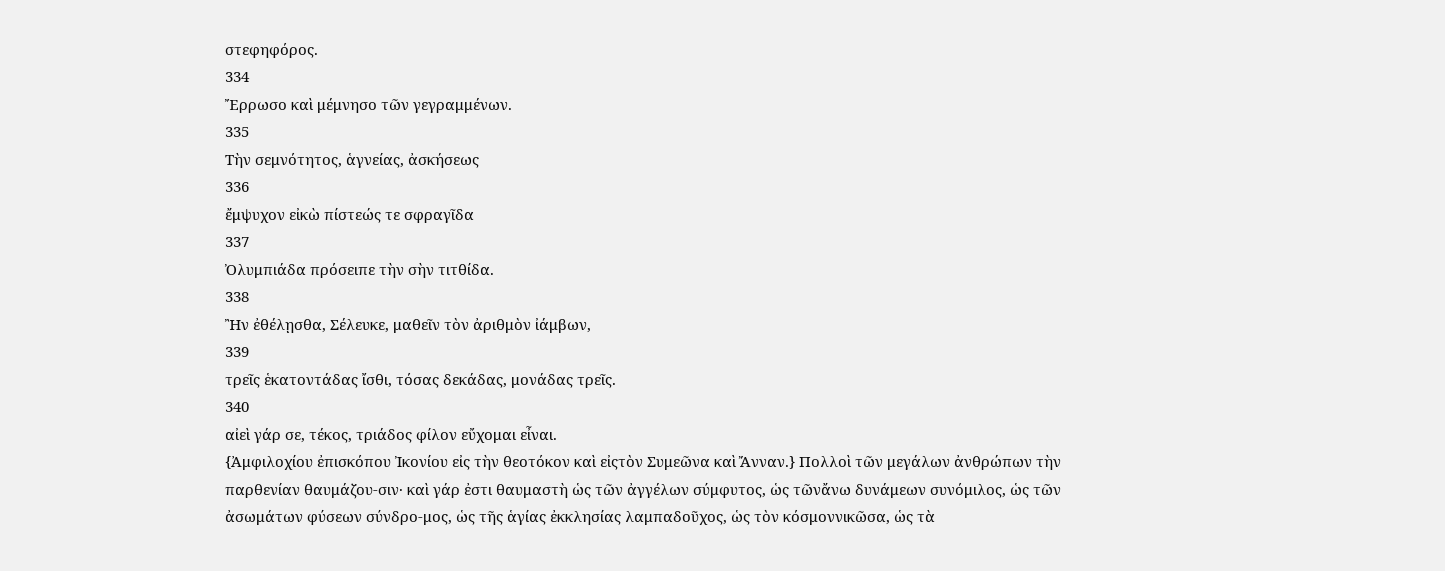στεφηφόρος.
334
Ἔρρωσο καὶ μέμνησο τῶν γεγραμμένων.
335
Τὴν σεμνότητος, ἁγνείας, ἀσκήσεως
336
ἔμψυχον εἰκὼ πίστεώς τε σφραγῖδα
337
Ὀλυμπιάδα πρόσειπε τὴν σὴν τιτθίδα.
338
Ἢν ἐθέλῃσθα, Σέλευκε, μαθεῖν τὸν ἀριθμὸν ἰάμβων,
339
τρεῖς ἑκατοντάδας ἴσθι, τόσας δεκάδας, μονάδας τρεῖς.
340
αἰεὶ γάρ σε, τέκος, τριάδος φίλον εὔχομαι εἶναι.
{Ἀμφιλοχίου ἐπισκόπου Ἰκονίου εἰς τὴν θεοτόκον καὶ εἰςτὸν Συμεῶνα καὶ Ἄνναν.} Πολλοὶ τῶν μεγάλων ἀνθρώπων τὴν παρθενίαν θαυμάζου-σιν· καὶ γάρ ἐστι θαυμαστὴ ὡς τῶν ἀγγέλων σύμφυτος, ὡς τῶνἄνω δυνάμεων συνόμιλος, ὡς τῶν ἀσωμάτων φύσεων σύνδρο-μος, ὡς τῆς ἁγίας ἐκκλησίας λαμπαδοῦχος, ὡς τὸν κόσμοννικῶσα, ὡς τὰ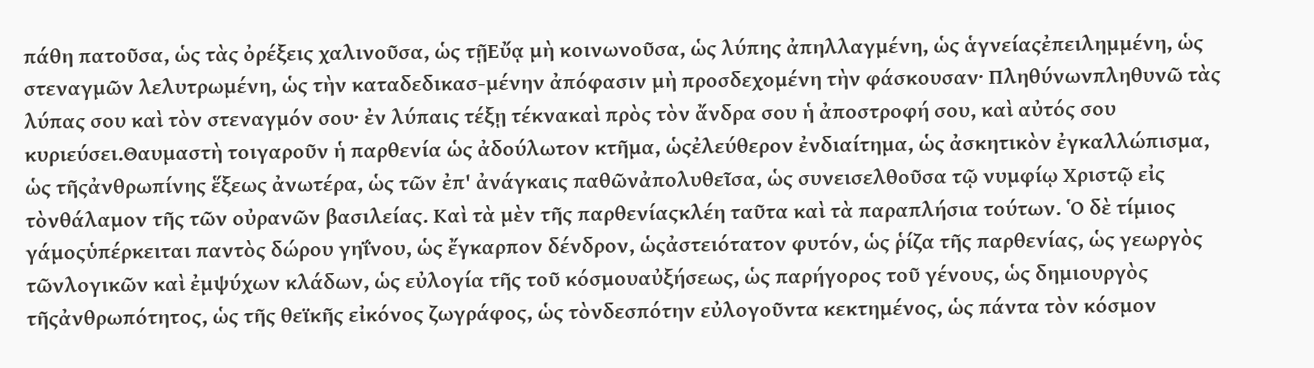πάθη πατοῦσα, ὡς τὰς ὀρέξεις χαλινοῦσα, ὡς τῇΕὔᾳ μὴ κοινωνοῦσα, ὡς λύπης ἀπηλλαγμένη, ὡς ἁγνείαςἐπειλημμένη, ὡς στεναγμῶν λελυτρωμένη, ὡς τὴν καταδεδικασ-μένην ἀπόφασιν μὴ προσδεχομένη τὴν φάσκουσαν· Πληθύνωνπληθυνῶ τὰς λύπας σου καὶ τὸν στεναγμόν σου· ἐν λύπαις τέξῃ τέκνακαὶ πρὸς τὸν ἄνδρα σου ἡ ἀποστροφή σου, καὶ αὐτός σου κυριεύσει.Θαυμαστὴ τοιγαροῦν ἡ παρθενία ὡς ἀδούλωτον κτῆμα, ὡςἐλεύθερον ἐνδιαίτημα, ὡς ἀσκητικὸν ἐγκαλλώπισμα, ὡς τῆςἀνθρωπίνης ἕξεως ἀνωτέρα, ὡς τῶν ἐπ' ἀνάγκαις παθῶνἀπολυθεῖσα, ὡς συνεισελθοῦσα τῷ νυμφίῳ Χριστῷ εἰς τὸνθάλαμον τῆς τῶν οὐρανῶν βασιλείας. Καὶ τὰ μὲν τῆς παρθενίαςκλέη ταῦτα καὶ τὰ παραπλήσια τούτων. Ὁ δὲ τίμιος γάμοςὑπέρκειται παντὸς δώρου γηΐνου, ὡς ἔγκαρπον δένδρον, ὡςἀστειότατον φυτόν, ὡς ῥίζα τῆς παρθενίας, ὡς γεωργὸς τῶνλογικῶν καὶ ἐμψύχων κλάδων, ὡς εὐλογία τῆς τοῦ κόσμουαὐξήσεως, ὡς παρήγορος τοῦ γένους, ὡς δημιουργὸς τῆςἀνθρωπότητος, ὡς τῆς θεϊκῆς εἰκόνος ζωγράφος, ὡς τὸνδεσπότην εὐλογοῦντα κεκτημένος, ὡς πάντα τὸν κόσμον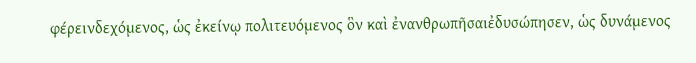φέρεινδεχόμενος, ὡς ἐκείνῳ πολιτευόμενος ὃν καὶ ἐνανθρωπῆσαιἐδυσώπησεν, ὡς δυνάμενος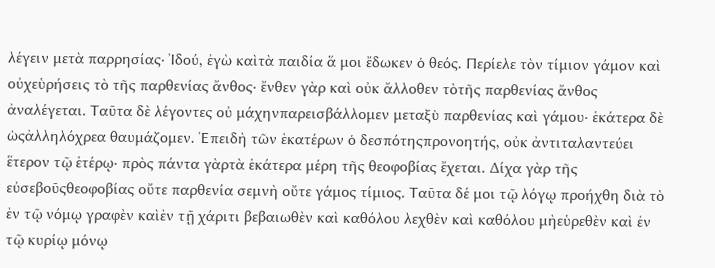λέγειν μετὰ παρρησίας· Ἰδού, ἐγὼ καὶτὰ παιδία ἅ μοι ἔδωκεν ὁ θεός. Περίελε τὸν τίμιον γάμον καὶ οὐχεὑρήσεις τὸ τῆς παρθενίας ἄνθος· ἔνθεν γὰρ καὶ οὐκ ἄλλοθεν τὸτῆς παρθενίας ἄνθος ἀναλέγεται. Ταῦτα δὲ λέγοντες οὐ μάχηνπαρεισβάλλομεν μεταξὺ παρθενίας καὶ γάμου· ἑκάτερα δὲ ὡςἀλληλόχρεα θαυμάζομεν. Ἐπειδὴ τῶν ἑκατέρων ὁ δεσπότηςπρονοητής, οὐκ ἀντιταλαντεύει ἕτερον τῷ ἑτέρῳ· πρὸς πάντα γὰρτὰ ἑκάτερα μέρη τῆς θεοφοβίας ἔχεται. Δίχα γὰρ τῆς εὐσεβοῦςθεοφοβίας οὔτε παρθενία σεμνὴ οὔτε γάμος τίμιος. Ταῦτα δέ μοι τῷ λόγῳ προήχθη διὰ τὸ ἐν τῷ νόμῳ γραφὲν καὶἐν τῇ χάριτι βεβαιωθὲν καὶ καθόλου λεχθὲν καὶ καθόλου μὴεὑρεθὲν καὶ ἐν τῷ κυρίῳ μόνῳ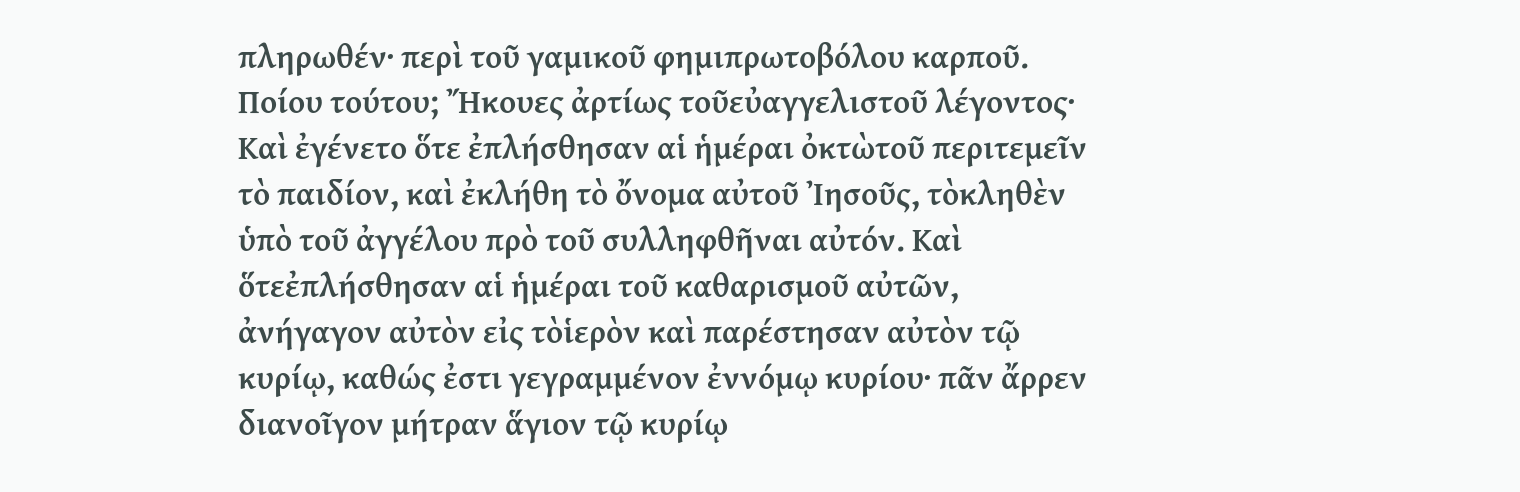πληρωθέν· περὶ τοῦ γαμικοῦ φημιπρωτοβόλου καρποῦ. Ποίου τούτου; Ἤκουες ἀρτίως τοῦεὐαγγελιστοῦ λέγοντος· Καὶ ἐγένετο ὅτε ἐπλήσθησαν αἱ ἡμέραι ὀκτὼτοῦ περιτεμεῖν τὸ παιδίον, καὶ ἐκλήθη τὸ ὄνομα αὐτοῦ Ἰησοῦς, τὸκληθὲν ὑπὸ τοῦ ἀγγέλου πρὸ τοῦ συλληφθῆναι αὐτόν. Καὶ ὅτεἐπλήσθησαν αἱ ἡμέραι τοῦ καθαρισμοῦ αὐτῶν, ἀνήγαγον αὐτὸν εἰς τὸἱερὸν καὶ παρέστησαν αὐτὸν τῷ κυρίῳ, καθώς ἐστι γεγραμμένον ἐννόμῳ κυρίου· πᾶν ἄρρεν διανοῖγον μήτραν ἅγιον τῷ κυρίῳ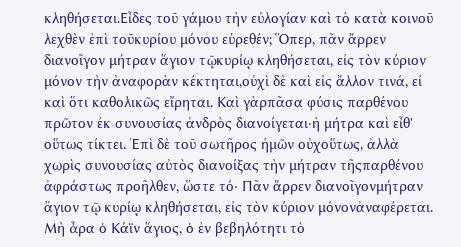κληθήσεται.Εἶδες τοῦ γάμου τὴν εὐλογίαν καὶ τὸ κατὰ κοινοῦ λεχθὲν ἐπὶ τοῦκυρίου μόνου εὑρεθέν; Ὅπερ, πᾶν ἄρρεν διανοῖγον μήτραν ἅγιον τῷκυρίῳ κληθήσεται, εἰς τὸν κύριον μόνον τὴν ἀναφορὰν κέκτηται,οὐχὶ δὲ καὶ εἰς ἄλλον τινά, εἰ καὶ ὅτι καθολικῶς εἴρηται. Καὶ γὰρπᾶσα φύσις παρθένου πρῶτον ἐκ συνουσίας ἀνδρὸς διανοίγεται·ἡ μήτρα καὶ εἶθ' οὕτως τίκτει. Ἐπὶ δὲ τοῦ σωτῆρος ἡμῶν οὐχοὕτως, ἀλλὰ χωρὶς συνουσίας αὐτὸς διανοίξας τὴν μήτραν τῆςπαρθένου ἀφράστως προῆλθεν, ὥστε τό· Πᾶν ἄρρεν διανοῖγονμήτραν ἅγιον τῷ κυρίῳ κληθήσεται, εἰς τὸν κύριον μόνονἀναφέρεται. Μὴ ἆρα ὁ Κάϊν ἅγιος, ὁ ἐν βεβηλότητι τὸ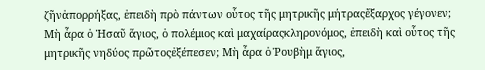ζῆνἀπορρήξας, ἐπειδὴ πρὸ πάντων οὗτος τῆς μητρικῆς μήτραςἔξαρχος γέγονεν; Μὴ ἆρα ὁ Ἡσαῦ ἅγιος, ὁ πολέμιος καὶ μαχαίραςκληρονόμος, ἐπειδὴ καὶ οὗτος τῆς μητρικῆς νηδύος πρῶτοςἐξέπεσεν; Μὴ ἆρα ὁ Ῥουβὴμ ἅγιος,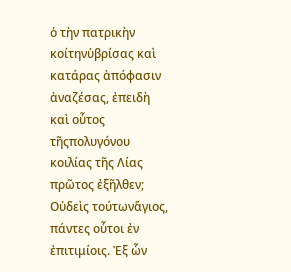ὁ τὴν πατρικὴν κοίτηνὑβρίσας καὶ κατάρας ἀπόφασιν ἀναζέσας, ἐπειδὴ καὶ οὗτος τῆςπολυγόνου κοιλίας τῆς Λίας πρῶτος ἐξῆλθεν; Οὐδεὶς τούτωνἅγιος, πάντες οὗτοι ἐν ἐπιτιμίοις. Ἐξ ὧν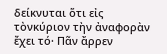δείκνυται ὅτι εἰς τὸνκύριον τὴν ἀναφορὰν ἔχει τό· Πᾶν ἄρρεν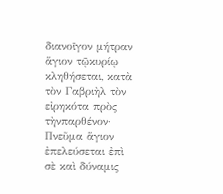διανοῖγον μήτραν ἅγιον τῷκυρίῳ κληθήσεται, κατὰ τὸν Γαβριὴλ τὸν εἰρηκότα πρὸς τὴνπαρθένον· Πνεῦμα ἅγιον ἐπελεύσεται ἐπὶ σὲ καὶ δύναμις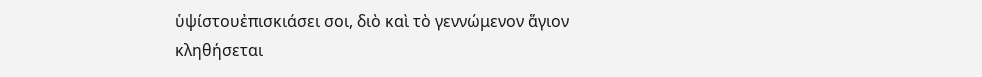ὑψίστουἐπισκιάσει σοι, διὸ καὶ τὸ γεννώμενον ἅγιον κληθήσεται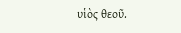υἱὸς θεοῦ.